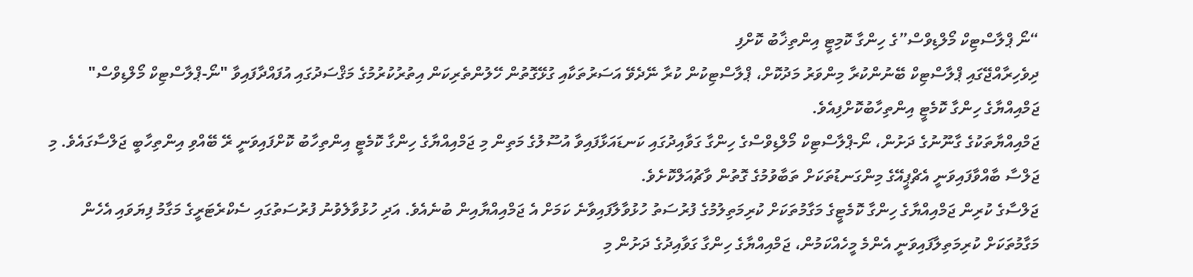“ނޯ ޕްލާސްޓިކް މޯލްޑިވްސް”ގެ ހިންގާ ކޮމިޓީ އިންތިޚާބު ކޮށްފި
ދިވެހިރާއްޖޭގައި ޕްލާސްޓިކް ބޭނުންކުރާ މިންވަރު މަދުކޮށް، ޕްލާސްޓިކުން ކުރާ ނޭދެވޭ އަސަރުތަކާއި ގުޅޭގޮތުން ހޭލުންތެރިކަން އިތުރުކުރުމުގެ މަޤްސަދުގައި އުފައްދާފައިވާ "ނޯ-ޕްލާސްޓިކް މޯލްޑިވްސް" ޖަމްއިއްޔާގެ ހިންގާ ކޮމެޓީ އިންތިހާބުކޮށްފިއެވެ.
ޖަމްއިއްޔާތަކުގެ ގާނޫނުގެ ދަށުން، ނޯ-ޕްލާސްޓިކް މޯލްޑިވްސްގެ ހިންގާ ގަވާއިދުގައި ކަނޑައަޅާފައިވާ އުސޫލުގެ މަތިން މި ޖަމްއިއްޔާގެ ހިންގާ ކޮމެޓީ އިންތިހާބު ކޮށްފައިވަނީ ރޭ ބޭއްވި އިންތިހާބީ ޖަލްސާގައެވެ. މި ޖަލްސާ ބާއްވާފައިވަނީ އެޗްޕީއޭގެ މިންގަނޑުތަކަށް ތަބާވުމުގެ ގޮތުން ވާޗުއަލްކޮށެވެ.
ޖަލްސާގެ ކުރިން ޖަމްއިއްޔާގެ ހިންގާ ކޮމެޓީގެ މަގާމުތަކަށް ކުރިމަތިލުމުގެ ފުރުސަތު ހުޅުވާލާފައިވާނެ ކަމަށް އެ ޖަމްއިއްޔާއިން ބުނެއެވެ. އަދި ހުޅުވާލެވުނު ފުރުސަތުގައި ސެކްރެޓަރީގެ މަގާމު ފިޔަވައި އެހެން މަގާމުތަކަށް ކުރިމަތިލާފައިވަނީ އެންމެ މީހެއްކަމުން، ޖަމްއިއްޔާގެ ހިންގާ ގަވާއިދުގެ ދަށުން މި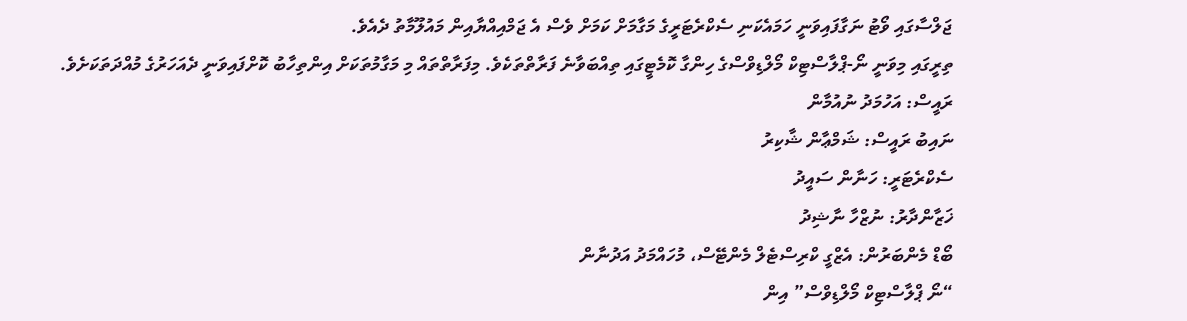ޖަލްސާގައި ވޯޓު ނަގާފައިވަނީ ހަމައެކަނި ސެކްރެޓަރީގެ މަގާމަށް ކަމަށް ވެސް އެ ޖަމްއިއްޔާއިން މައުލޫމާތު ދެއެވެ.
ތިރީގައި މިވަނީ ނޯ-ޕްލާސްޓިކް މޯލްޑިވްސްގެ ހިންގާ ކޮމެޓީގައި ތިއްބަވާނެ ފަރާތްތަކެވެ. މިފަރާތްތައް މި މަގާމުތަކަށް އިންތިހާބު ކޮށްފައިވަނީ ދެއަހަރުގެ މުއްދަތަކަށެވެ.
ރައީސް: އަހުމަދު ނުއުމާން
ނައިބު ރައީސް: ޝަމްޢާން ޝާކިރު
ސެކްރެޓަރީ: ހަނާން ސައީދު
ޚަޒާންދާރު: ނުޒްހާ ނާޝިދު
ބޯޑް މެންބަރުން: އެޒްގީ ކްރިސްޓެލް މެންޓޭސް، މުހައްމަދު އަދުނާން
“ނޯ ޕްލާސްޓިކް މޯލްޑިވްސް” އިން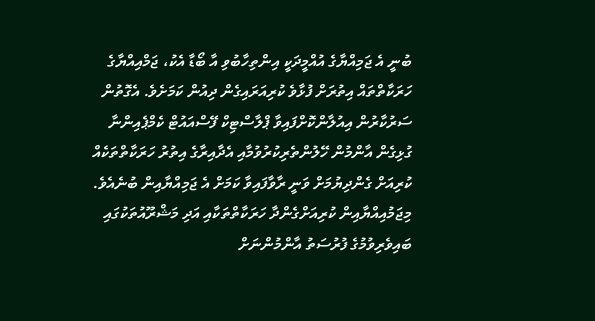ބުނީ އެ ޖަމިއްޔާގެ އުއްމީދަކީ އިންތިހާބުވި އާ ބޯޑާ އެކު، ޖަމްއިއްޔާގެ ހަރަކާތްތައް އިތުރަށް ފުޅާވެ ކުރިއަރައިގެން ދިއުން ކަމަށެވެ. އެގޮތުން ސަރުކާރުން އިއުލާންކޮށްފައިވާ ޕްލާސްޓިކް ފޭސްއައުޓް ކެމްޕެއިންނާ ގުޅިގެން އާންމުން ހޭލުންތެރިކުރުވުމާއި އެދާއިރާގެ އިތުރު ހަރަކާތްތަކެއް ކުރިއަށް ގެންދިޔުމަށް ވަނީ ރާވާފައިވާ ކަމަށް އެ ޖަމިއްޔާއިން ބުނެއެވެ.
މިޖަމުއިއްޔާއިން ކުރިއަށްގެންދާ ހަރަކާތްތަކާއި އަދި މަޝްރޫއުތަކުގައި ބައިވެރިވުމުގެ ފުރުސަތު އާންމުންނަށް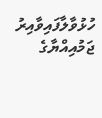ހުޅުވާލާފައިވާއިރު ޖަމުއިއްޔާގެ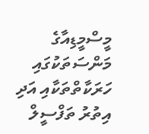މީސްމީޑިއާގެ މަންސަތަކުގައި ހަރަކާތްތަކާއި އަދި އިތުރު ތަފްސީލް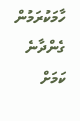ހާމަކުރަމުން ގެންދާނެ ކަމަށް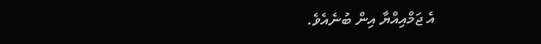އެ ޖަމްއިއްޔާ އިން ބުނެއެވެ.